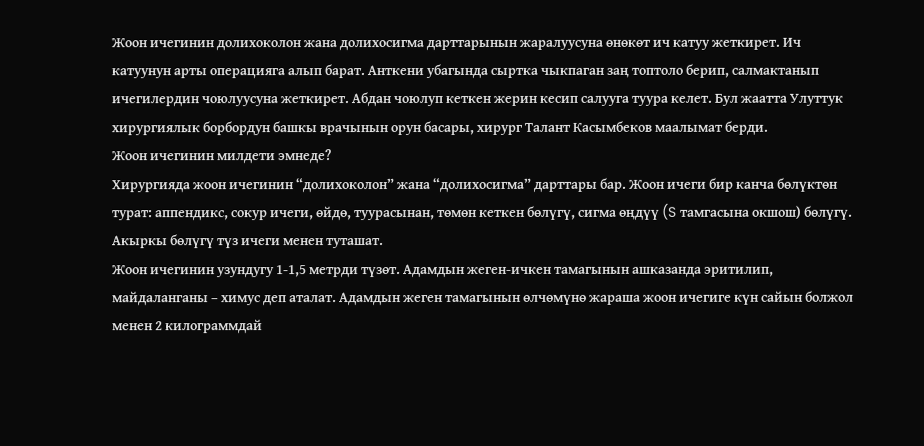Жоон ичегинин долихоколон жана долихосигма дарттарынын жаралуусуна өнөкөт ич катуу жеткирет. Ич катуунун арты операцияга алып барат. Анткени убагында сыртка чыкпаган заң топтоло берип, салмактанып ичегилердин чоюлуусуна жеткирет. Абдан чоюлуп кеткен жерин кесип салууга туура келет. Бул жаатта Улуттук хирургиялык борбордун башкы врачынын орун басары, хирург Талант Касымбеков маалымат берди.
Жоон ичегинин милдети эмнеде?
Хирургияда жоон ичегинин “долихоколон” жана “долихосигма” дарттары бар. Жоон ичеги бир канча бөлүктөн турат: аппендикс, сокур ичеги, өйдө, туурасынан, төмөн кеткен бөлүгү, сигма өңдүү (S тамгасына окшош) бөлүгү. Акыркы бөлүгү түз ичеги менен туташат.
Жоон ичегинин узундугу 1-1,5 метрди түзөт. Адамдын жеген-ичкен тамагынын ашказанда эритилип, майдаланганы – химус деп аталат. Адамдын жеген тамагынын өлчөмүнө жараша жоон ичегиге күн сайын болжол менен 2 килограммдай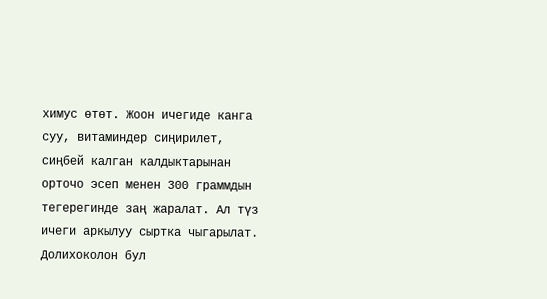химус өтөт. Жоон ичегиде канга суу, витаминдер сиңирилет, сиңбей калган калдыктарынан орточо эсеп менен 300 граммдын тегерегинде заң жаралат. Ал түз ичеги аркылуу сыртка чыгарылат. Долихоколон бул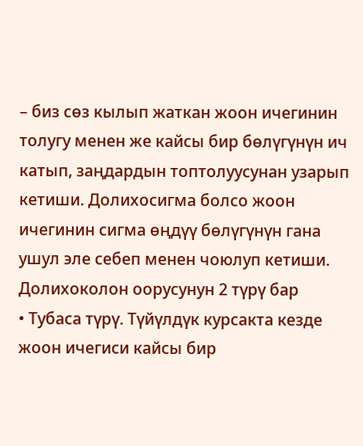– биз сөз кылып жаткан жоон ичегинин толугу менен же кайсы бир бөлүгүнүн ич катып, заңдардын топтолуусунан узарып кетиши. Долихосигма болсо жоон ичегинин сигма өңдүү бөлүгүнүн гана ушул эле себеп менен чоюлуп кетиши.
Долихоколон оорусунун 2 түрү бар
• Тубаса түрү. Түйүлдүк курсакта кезде жоон ичегиси кайсы бир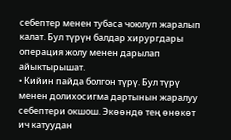себептер менен тубаса чоюлуп жаралып калат. Бул түрүн балдар хирургдары операция жолу менен дарылап айыктырышат.
• Кийин пайда болгон түрү. Бул түрү менен долихосигма дартынын жаралуу себептери окшош. Экөөндө тең өнөкөт ич катуудан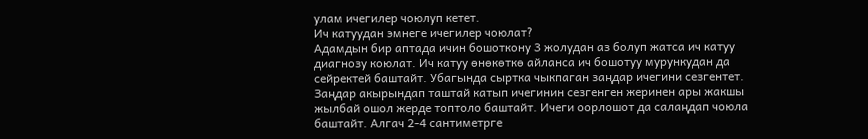улам ичегилер чоюлуп кетет.
Ич катуудан эмнеге ичегилер чоюлат?
Адамдын бир аптада ичин бошоткону 3 жолудан аз болуп жатса ич катуу диагнозу коюлат. Ич катуу өнөкөткө айланса ич бошотуу мурункудан да сейректей баштайт. Убагында сыртка чыкпаган заңдар ичегини сезгентет. Заңдар акырындап таштай катып ичегинин сезгенген жеринен ары жакшы жылбай ошол жерде топтоло баштайт. Ичеги оорлошот да салаңдап чоюла баштайт. Алгач 2-4 сантиметрге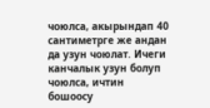чоюлса, акырындап 40 сантиметрге же андан да узун чоюлат. Ичеги канчалык узун болуп чоюлса, ичтин бошоосу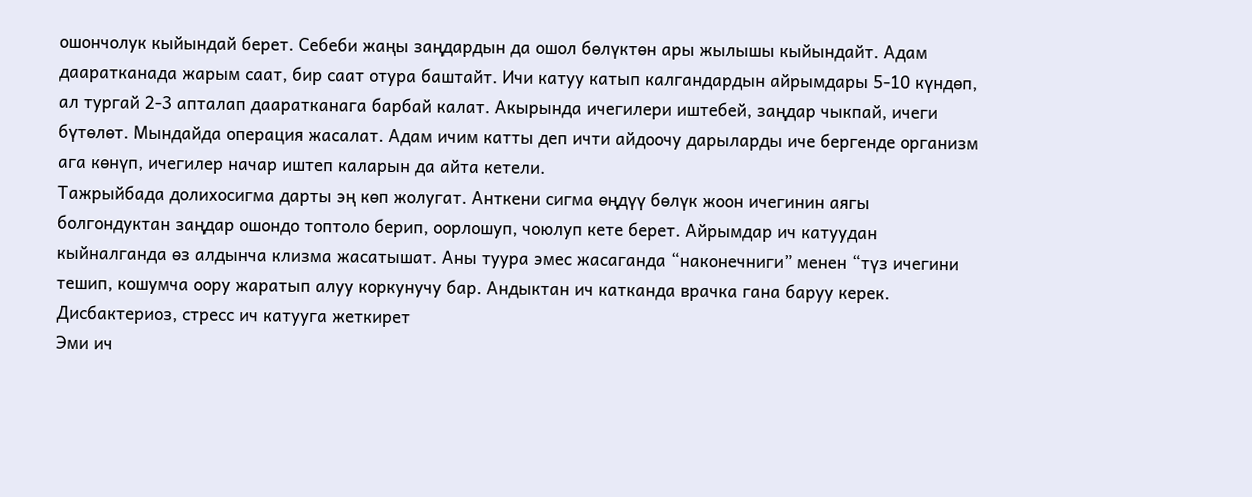ошончолук кыйындай берет. Себеби жаңы заңдардын да ошол бөлүктөн ары жылышы кыйындайт. Адам дааратканада жарым саат, бир саат отура баштайт. Ичи катуу катып калгандардын айрымдары 5-10 күндөп, ал тургай 2-3 апталап дааратканага барбай калат. Акырында ичегилери иштебей, заңдар чыкпай, ичеги бүтөлөт. Мындайда операция жасалат. Адам ичим катты деп ичти айдоочу дарыларды иче бергенде организм ага көнүп, ичегилер начар иштеп каларын да айта кетели.
Тажрыйбада долихосигма дарты эң көп жолугат. Анткени сигма өңдүү бөлүк жоон ичегинин аягы болгондуктан заңдар ошондо топтоло берип, оорлошуп, чоюлуп кете берет. Айрымдар ич катуудан кыйналганда өз алдынча клизма жасатышат. Аны туура эмес жасаганда “наконечниги” менен “түз ичегини тешип, кошумча оору жаратып алуу коркунучу бар. Андыктан ич катканда врачка гана баруу керек.
Дисбактериоз, стресс ич катууга жеткирет
Эми ич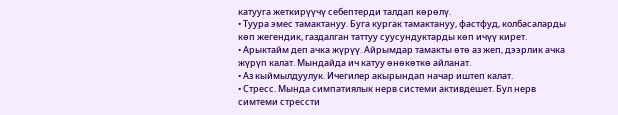катууга жеткирүүчү себептерди талдап көрөлү.
• Туура эмес тамактануу. Буга кургак тамактануу, фастфуд, колбасаларды көп жегендик, газдалган таттуу суусундуктарды көп ичүү кирет.
• Арыктайм деп ачка жүрүү. Айрымдар тамакты өтө аз жеп, дээрлик ачка жүрүп калат. Мындайда ич катуу өнөкөткө айланат.
• Аз кыймылдуулук. Ичегилер акырындап начар иштеп калат.
• Стресс. Мында симпатиялык нерв системи активдешет. Бул нерв симтеми стрессти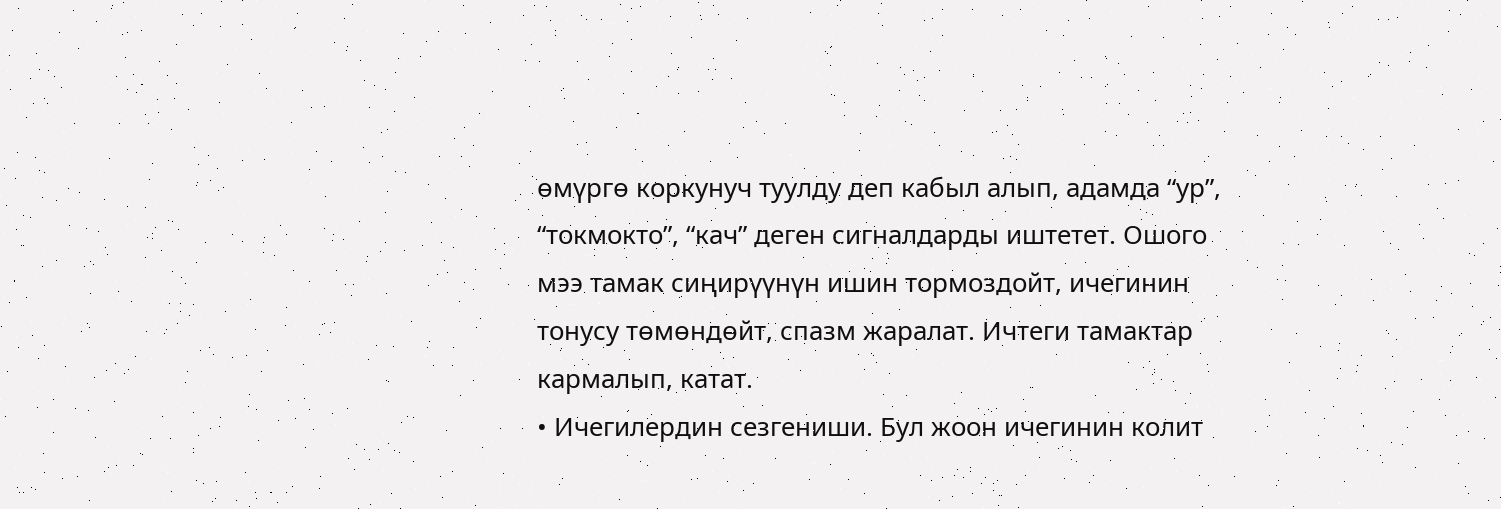өмүргө коркунуч туулду деп кабыл алып, адамда “ур”, “токмокто”, “кач” деген сигналдарды иштетет. Ошого мээ тамак сиңирүүнүн ишин тормоздойт, ичегинин тонусу төмөндөйт, спазм жаралат. Ичтеги тамактар кармалып, катат.
• Ичегилердин сезгениши. Бул жоон ичегинин колит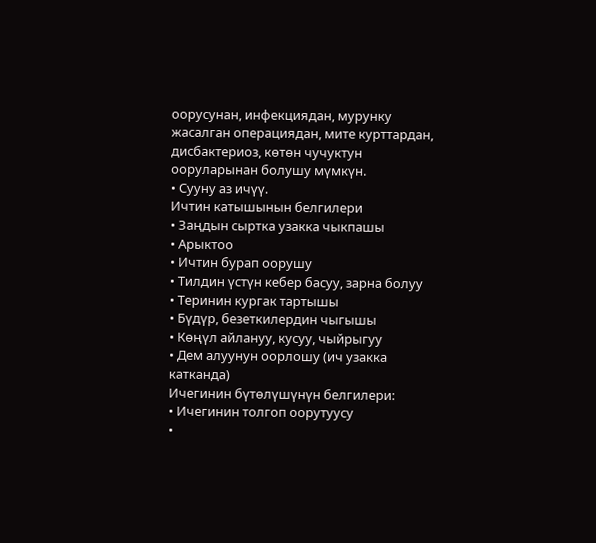оорусунан, инфекциядан, мурунку жасалган операциядан, мите курттардан, дисбактериоз, көтөн чучуктун ооруларынан болушу мүмкүн.
• Сууну аз ичүү.
Ичтин катышынын белгилери
• Заңдын сыртка узакка чыкпашы
• Арыктоо
• Ичтин бурап оорушу
• Тилдин үстүн кебер басуу, зарна болуу
• Теринин кургак тартышы
• Бүдүр, безеткилердин чыгышы
• Көңүл айлануу, кусуу, чыйрыгуу
• Дем алуунун оорлошу (ич узакка катканда)
Ичегинин бүтөлүшүнүн белгилери:
• Ичегинин толгоп оорутуусу
•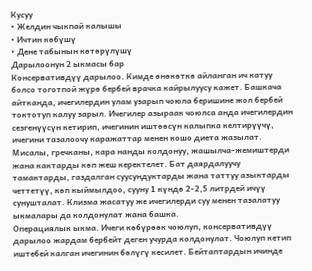Кусуу
• Желдин чыкпай калышы
• Ичтин көбүшү
• Дене табынын көтөрүлүшү
Дарылоонун 2 ыкмасы бар
Консервативдүү дарылоо. Кимде өнөкөткө айланган ич катуу болсо тоготпой жүрө бербей врачка кайрылуусу кажет. Башкача айтканда, ичегилердин улам узарып чоюла беришине жол бербей токтотуп калуу зарыл. Ичегилер азыраак чоюлса анда ичегилердин сезгенүүсүн кетирип, ичегинин иштөөсүн калыпка келтирүүчү, ичегини тазалоочу каражаттар менен кошо диета жазылат. Мисалы, гречканы, кара нанды колдонуу, жашылча-жемиштерди жана кактарды көп жеш керектелет. Бат даярдалуучу тамактарды, газдалган суусундуктарды жана таттуу азыктарды четтетүү, көп кыймылдоо, сууну 1 күндө 2-2,5 литрдей ичүү сунушталат. Клизма жасатуу же ичегилерди суу менен тазалатуу ыкмалары да колдонулат жана башка.
Операциялык ыкма. Ичеги көбүрөөк чоюлуп, консервативдүү дарылоо жардам бербейт деген учурда колдонулат. Чоюлуп кетип иштебей калган ичегинин бөлүгү кесилет. Бейтаптардын ичинде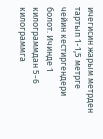ичегисин жарым метрден тартып 1-1,5 метрге чейин кестиргендери болот. Ичинде 1 килограммдан 5-6 килограммга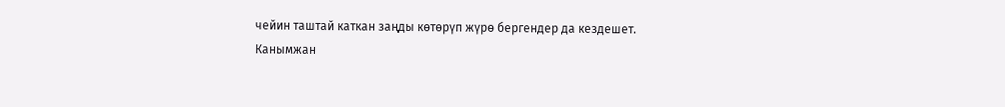чейин таштай каткан заңды көтөрүп жүрө бергендер да кездешет.
Канымжан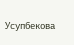Усупбекова